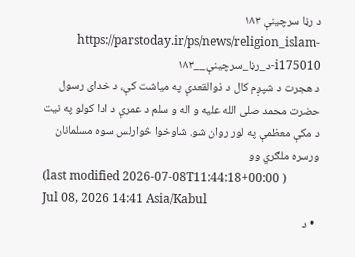د رڼا سرچینې ۱۸۳
https://parstoday.ir/ps/news/religion_islam-i175010-د_رڼا_سرچینې__۱۸۳
د هجرت د شپږم کال د ذوالقعدې په میاشت کې، د خدای رسول حضرت محمد صلی الله علیه و اله و سلم د عمرې د ادا کولو په نیت د مکې معظمې په لور روان شو. شاوخوا څوارلس سوه مسلمانان ورسره ملګري وو
(last modified 2026-07-08T11:44:18+00:00 )
Jul 08, 2026 14:41 Asia/Kabul
  • د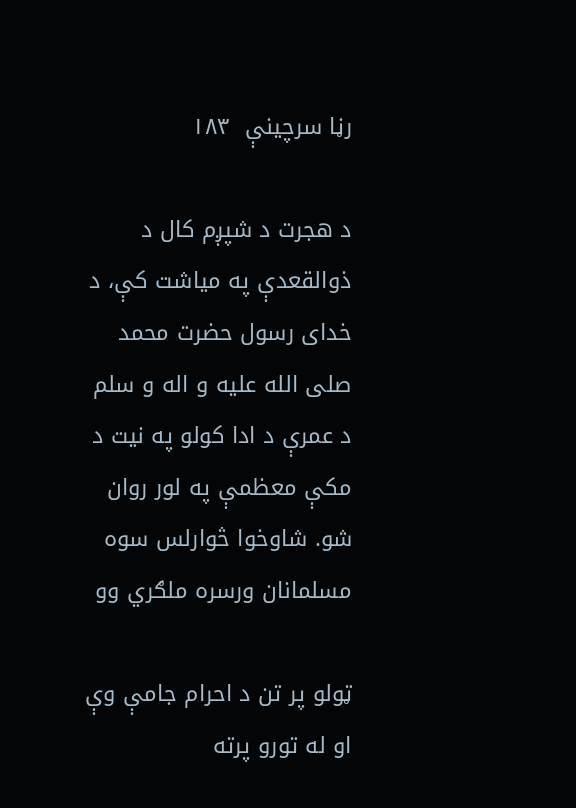رڼا سرچینې  ۱۸۳

د هجرت د شپږم کال د ذوالقعدې په میاشت کې، د خدای رسول حضرت محمد صلی الله علیه و اله و سلم د عمرې د ادا کولو په نیت د مکې معظمې په لور روان شو. شاوخوا څوارلس سوه مسلمانان ورسره ملګري وو

ټولو پر تن د احرام جامې وې او له تورو پرته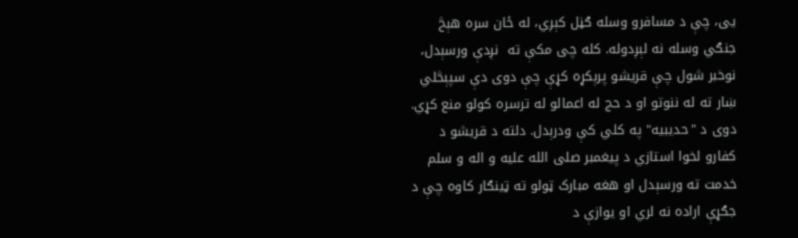یی، چې د مسافرو وسله ګڼل کېږي، له ځان سره هېڅ جنګي وسله نه لېږدوله. کله چی مکې ته  نږدې ورسېدل،  نوخبر شول چې قریشو پرېکړه کړې چې دوی دې سپېڅلي ښار ته له ننوتو او د حج له اعمالو له ترسره کولو منع کړي. دوی د "حدیبیه" په کلي کې ودرېدل. دلته د قریشو د کفارو لخوا استازي د پیغمبر صلی الله علیه و اله و سلم خدمت ته ورسېدل او هغه مبارک ټولو ته ټینګار کاوه چې د جګړې اراده نه لري او یوازې د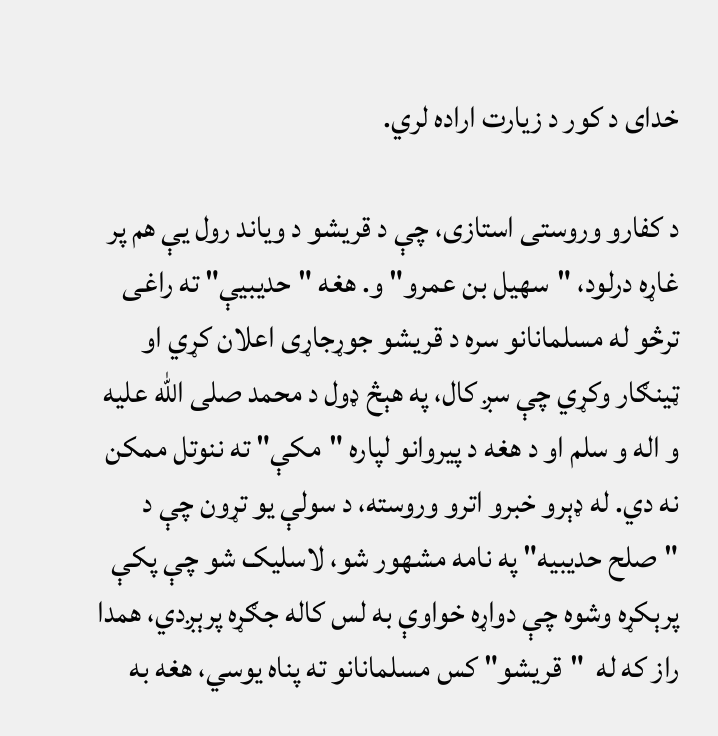خدای د کور د زیارت اراده لري.

د کفارو وروستی استازی، چې د قریشو د ویاند رول یې هم پر غاړه درلود، "سهیل بن عمرو" و. هغه "حدیبیې" ته راغی ترڅو له مسلمانانو سره د قریشو جوړجاړی اعلان کړي او ټینګار وکړي چې سږ کال، په هېڅ ډول د محمد صلی الله علیه و اله و سلم او د هغه د پیروانو لپاره "مکې" ته ننوتل ممکن نه دي. له ډېرو خبرو اترو وروسته، د سولې یو تړون چې د "صلح حدیبیه" په نامه مشهور شو، لاسلیک شو چې پکې پرېکړه وشوه چې دواړه خواوې به لس کاله جګړه پرېږدي، همدا راز که له  "قریشو" کس مسلمانانو ته پناه یوسي، هغه به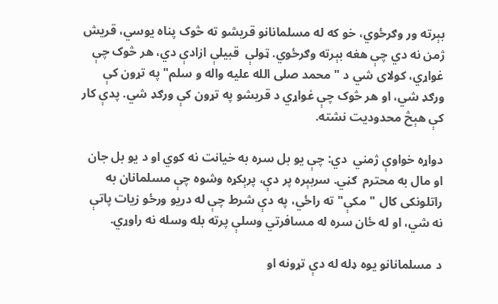بېرته ور وګرځوي، خو که له مسلمانانو قریشو ته څوک پناه یوسي، قریش ژمن نه دي چې هغه بېرته وګرځوي. ټولې  قبیلې ازادې دي، هر څوک چې غواړي، کولای شي د "محمد صلی الله علیه واله و سلم" په تړون کې ورګډ شي، او هر څوک چې غواړي د قریشو په تړون کې ورګډ شي. پدې کار کې هېڅ محدودیت نشته.

دواړه خواوې ژمني  دي: چې یو بل سره به خیانت نه کوي او د یو بل جان او مال به محترم  ګڼي. سربېره پر دې، پرېکړه وشوه چې مسلمانان به راتلونکی کال "مکې" ته راځي، په دې شرط چې له دریو ورځو زیات پاتې نه شي، او له ځان سره له مسافرتي وسلې پرته بله وسله نه راوړي.

د مسلمانانو یوه ډله له دې تړونه او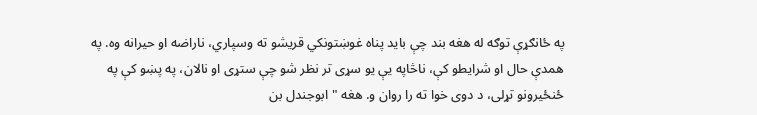په ځانګړې توګه له هغه بند چې باید پناه غوښتونکي قریشو ته وسپاري، ناراضه او حیرانه وه. په همدې حال او شرایطو کې، ناڅاپه یې یو سړی تر نظر شو چې ستړی او نالان، په پښو کې په ځنځیرونو تړلی، د دوی خوا ته را روان و. هغه "ابوجندل بن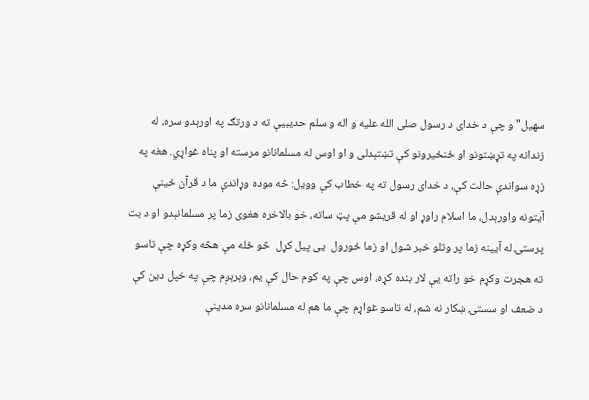سهیل" و چې د خدای د رسول صلی الله علیه و اله و سلم حدیبیې ته د ورتګ په اورېدو سره، له زندانه په تړښتونو او ځنځیرونو کې تښتېدلی و او اوس له مسلمانانو مرسته او پناه غواړي. هغه په زړه سواندې حالت کې، د خدای رسول ته په خطاب کې وویل: څه موده وړاندې ما د قرآن ځينې آیتونه واورېدل، ما اسلام راوړ او له قریشو مې پټ ساته، خو بالاخره هغوی زما پر مسلمانېدو او د بت پرستۍ له آیینه زما پر وتلو خبر شول او زما ځورول  یی پیل کړل  څو ځله مې هڅه وکړه چې تاسو ته هجرت وکړم خو راته یې لار بنده کړه، اوس چې په کوم حال کې یم، وېرېږم چې په خپل دین کې د ضعف او سستۍ ښکار نه شم، له تاسو غواړم چې ما هم له مسلمانانو سره مدینې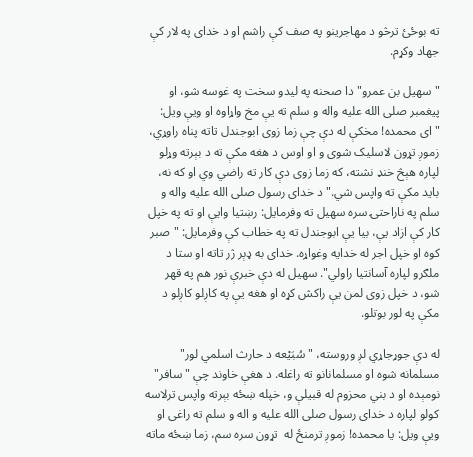ته بوځئ ترڅو د مهاجرینو په صف کې راشم او د خدای په لار کې جهاد وکړم.

"سهیل بن عمرو" دا صحنه په لیدو سخت په غوسه شو، او پیغمبر صلی الله علیه واله و سلم ته یې مخ واړاوه او ویې ویل: "ای محمده! مخکې له دې چې زما زوی ابوجندل تاته پناه راوړي، زموږ تړون لاسلیک شوی و او اوس د هغه مکې ته د بېرته وړلو لپاره هېڅ خنډ نشته، که زما زوی دې کار ته راضي وي او که نه، باید مکې ته واپس شي." د خدای رسول صلی الله علیه واله و سلم په ناراحتۍ سره سهیل ته وفرمایل: رښتیا وایې او ته په خپل کار کې ازاد یې، بیا یې ابوجندل ته په خطاب کې وفرمایل: "صبر کوه او خپل اجر له خدایه وغواړه. خدای به ډېر ژر تاته او ستا د ملګرو لپاره آسانتیا راولي". سهیل له دې خبرې نور هم په قهر شو، د خپل زوی لمن یې راکش کړه او هغه یې په کاږلو کاږلو د مکې په لور بوتلو.

له دې جوړجاړي لږ وروسته، "سُبَیْعه د حارث اسلمي لور" مسلمانه شوه او مسلمانانو ته راغله. د هغې خاوند چې "سافر" نومېده او د بني محزوم له قبیلې و، خپله ښځه بېرته واپس ترلاسه کولو لپاره د خدای رسول صلی الله علیه و اله و سلم ته راغی او ویې ویل: یا محمده! زموږ ترمنځ له  تړون سره سم، زما ښځه ماته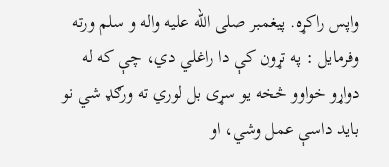واپس راکړه. پیغمبر صلی الله علیه واله و سلم ورته وفرمایل : په تړون کې دا راغلي دي، چې که له دواړو خواوو څخه یو سړی بل لوري ته ورګډ شي نو باید داسې عمل وشي، او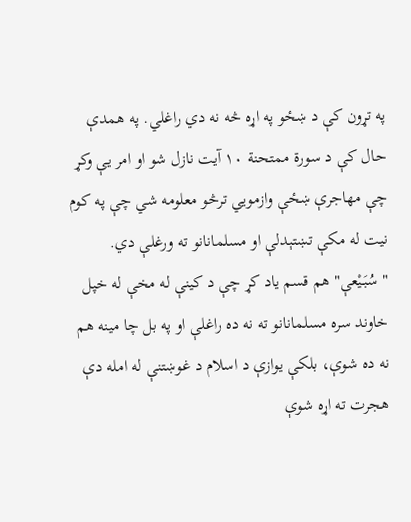په تړون کې د ښځو په اړه څه نه دي راغلي. په همدې حال کې د سورة ممتحنة ۱۰ آیت نازل شو او امر یې وکړ چې مهاجرې ښځې وازمويي ترڅو معلومه شي چې په کوم نیت له مکې تښتېدلې او مسلمانانو ته ورغلې دي. "سُبَیْعې" هم قسم یاد کړ چې د کینې له مخې له خپل خاوند سره مسلمانانو ته نه ده راغلې او په بل چا مینه هم نه ده شوې، بلکې یوازې د اسلام د غوښتنې له امله دې هجرت ته اړه شوې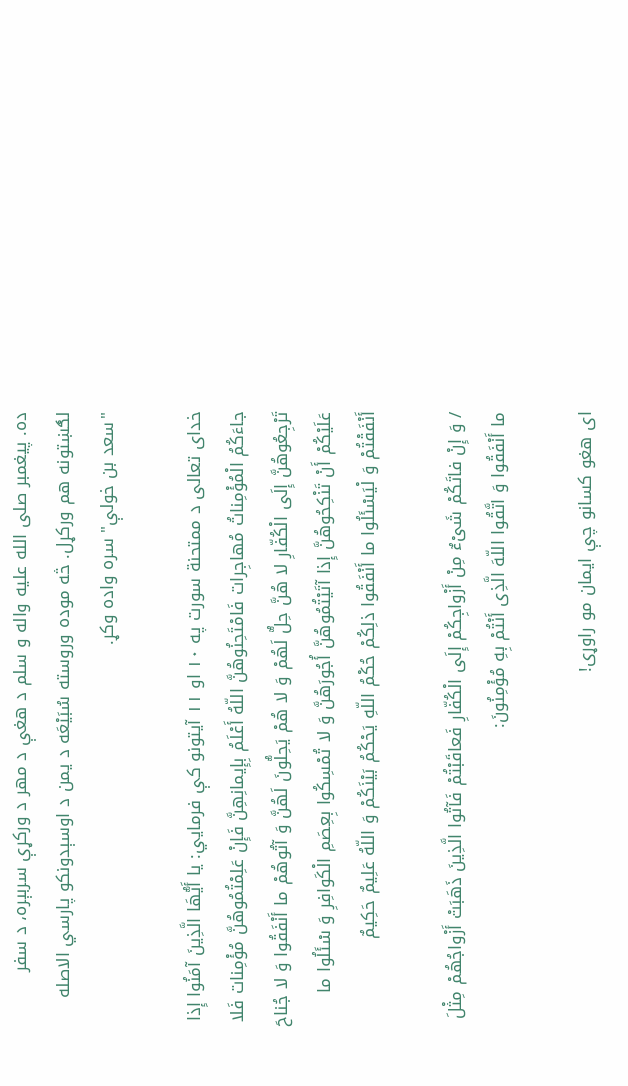ده. پیغمبر صلی الله علیه واله و سلم د هغې د مهر د ورکړې سربېره، د سفر لګښتونه هم ورکړل. څه موده وروسته سُبَیْعَه د یمن د اوسېدونکو پارسي الاصله "سعد بن خولې" سره واده وکړ.

خدای تعالی د ممتحنة سورت په ۱۰ او ۱۱ آیتونو کې فرمایي: یا أَیُّهَا الَّذِینَ آمَنُوا إِذا جاءَکُمُ الْمُؤْمِناتُ مُهاجِرات فَامْتَحِنُوهُنَّ اللّهُ أَعْلَمُ بِإِیمانِهِنَّ فَإِنْ عَلِمْتُمُوهُنَّ مُؤْمِنات فَلا تَرْجِعُوهُنَّ إِلَى الْکُفّارِ لا هُنَّ حِلٌّ لَهُمْ وَ لا هُمْ یَحِلُّونَ لَهُنَّ وَ آتُوهُمْ ما أَنْفَقُوا وَ لا جُناحَ عَلَیْکُمْ أَنْ تَنْکِحُوهُنَّ إِذا آتَیْتُمُوهُنَّ أُجُورَهُنَّ وَ لا تُمْسِکُوا بِعِصَمِ الْکَوافِرِ وَ سْئَلُوا ما أَنْفَقْتُمْ وَ لْیَسْئَلُوا ما أَنْفَقُوا ذلِکُمْ حُکْمُ اللّهِ یَحْکُمُ بَیْنَکُمْ وَ اللّهُ عَلِیمٌ حَکِیمٌ

/ وَ إِنْ فاتَکُمْ شَیْءٌ مِنْ أَزْواجِکُمْ إِلَى الْکُفّارِ فَعاقَبْتُمْ فَآتُوا الَّذِینَ ذَهَبَتْ أَزْواجُهُمْ مِثْلَ ما أَنْفَقُوا وَ اتَّقُوا اللّهَ الَّذِی أَنْتُمْ بِهِ مُؤْمِنُونَ:

ای هغو کسانو چې ایمان مو راوړی!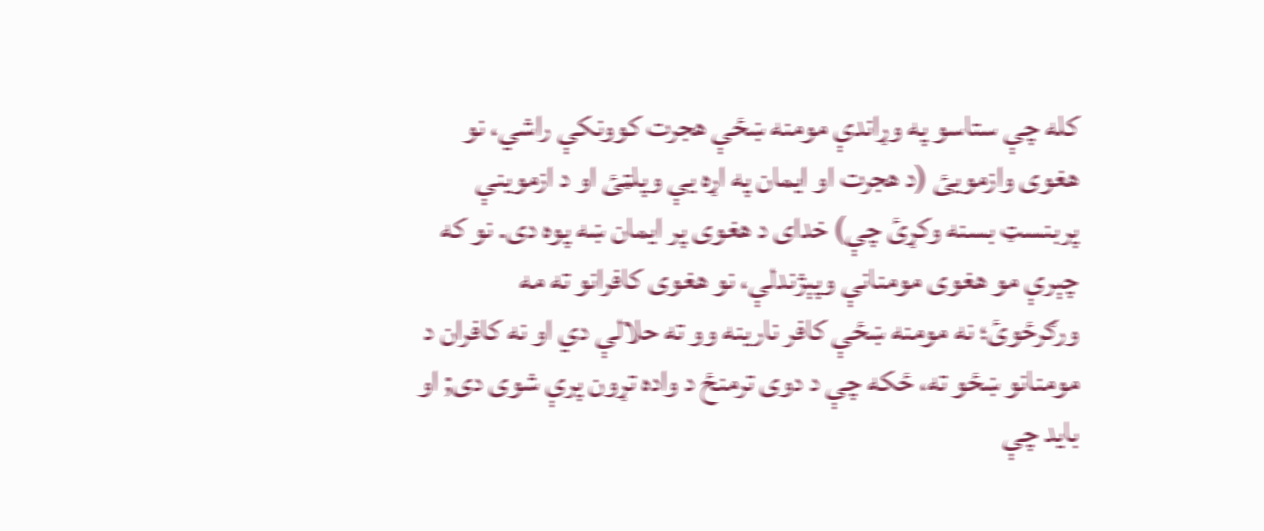کله چې ستاسو په وړاندې مومنه ښځې هجرت کوونکې راشي، نو هغوی وازمویئ (د هجرت او ایمان په اړه یې وپلټئ او د ازموینې پربنسټ بسنه وکړئ چې) خدای د هغوی پر ایمان ښه پوه دی. نو که چېرې مو هغوی مومنانې وپېژندلې، نو هغوی کافرانو ته مه ورګرځوئ؛ نه مومنه ښځې کافر نارینه وو ته حلالې دي او نه کافران د مومنانو ښځو ته، ځکه چې د دوی ترمنځ د واده تړون پرې شوی دی; او باید چې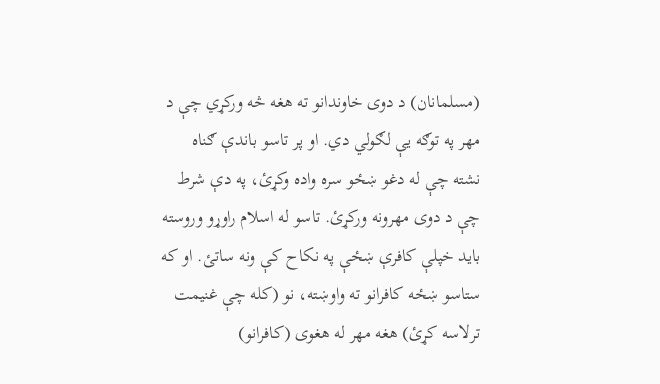(مسلمانان) د دوی خاوندانو ته هغه څه ورکړي چې د مهر په توګه یې لګولي دي. او پر تاسو باندې ګناه نشته چې له دغو ښځو سره واده وکړئ، په دې شرط چې د دوی مهرونه ورکړئ. تاسو له اسلام راوړو وروسته باید خپلې کافرې ښځې په نکاح کې ونه ساتئ. او که ستاسو ښځه کافرانو ته واوښته، نو (کله چې غنیمت ترلاسه کړئ) هغه مهر له هغوی (کافرانو)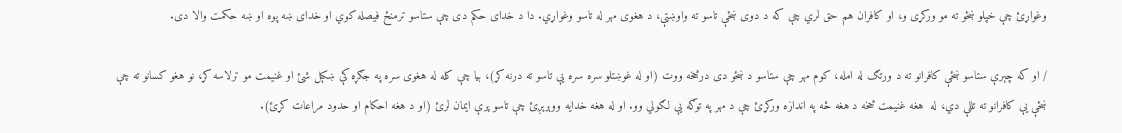وغواړئ چې خپلو ښځو ته مو ورکړی و، او کافران هم حق لري چې که د دوی ښځې تاسو ته واوښتې، د هغوی مهر له تاسو وغواړي. دا د خدای حکم دی چې ستاسو ترمنځ فیصله کوي او خدای ښه پوه او ښه حکمت والا دی.

/ او که چېرې ستاسو ښځې کافرانو ته د ورتګ له امله، کوم مهر چې ستاسو د ښځو دی درڅخه ووت (او له غوښتلو سره سره یې تاسو ته درنه کړ)، بیا چې کله له هغوی سره په جګړه کې ښکېل شئ او غنیمت مو ترلاسه کړ، نو هغو کسانو ته چې ښځې یې کافرانو ته تللې دي، له  هغه غنیمت څخه د هغه څه په اندازه ورکړئ چې د مهر په توګه یې لګولي وو. او له هغه خدایه ووېرېږئ چې تاسو پرې ایمان لرئ (او د هغه احکام او حدود مراعات کړئ).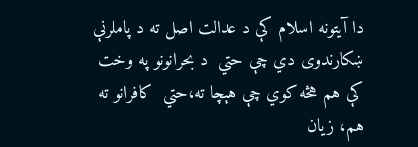دا آیتونه اسلام کې د عدالت اصل ته د پاملرنې ښکارندوی دي چې حتي  د بحرانونو په وخت کې هم هڅه کوي چې هېچا ته،حتي  کافرانو ته هم، زیان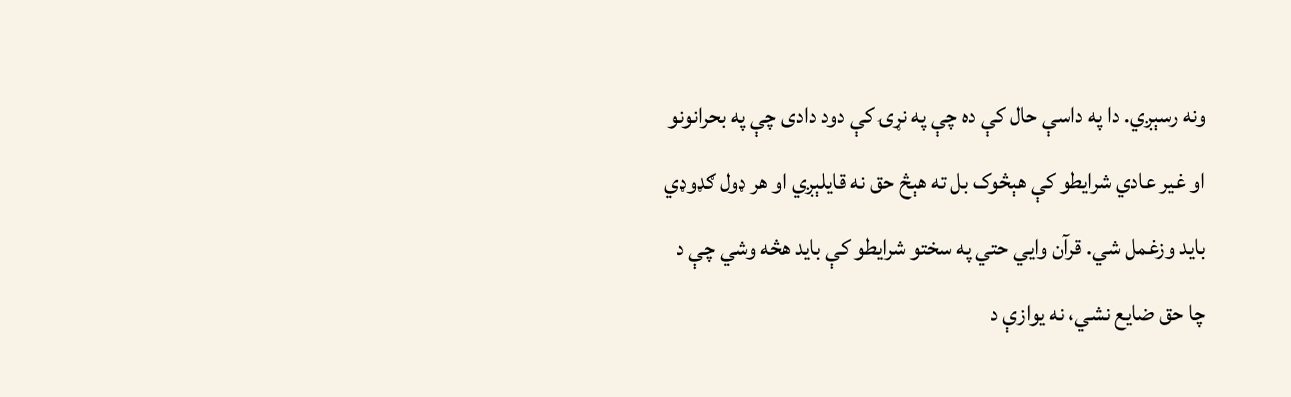ونه رسېږي. دا په داسې حال کې ده چې په نړۍ کې دود دادی چې په بحرانونو او غیر عادي شرایطو کې هېڅوک بل ته هېڅ حق نه قایلېږي او هر ډول ګډوډي باید وزغمل شي. قرآن وایي حتي په سختو شرایطو کې باید هڅه وشي چې د چا حق ضایع نشي، نه یوازې د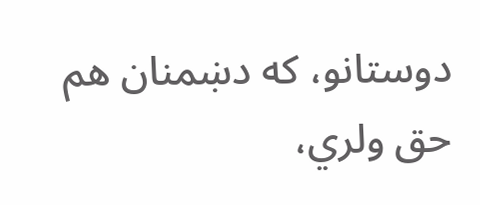دوستانو، که دښمنان هم حق ولري،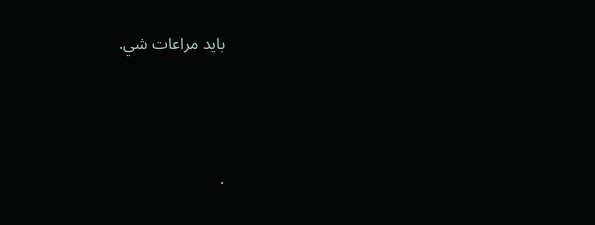باید مراعات شي.





.